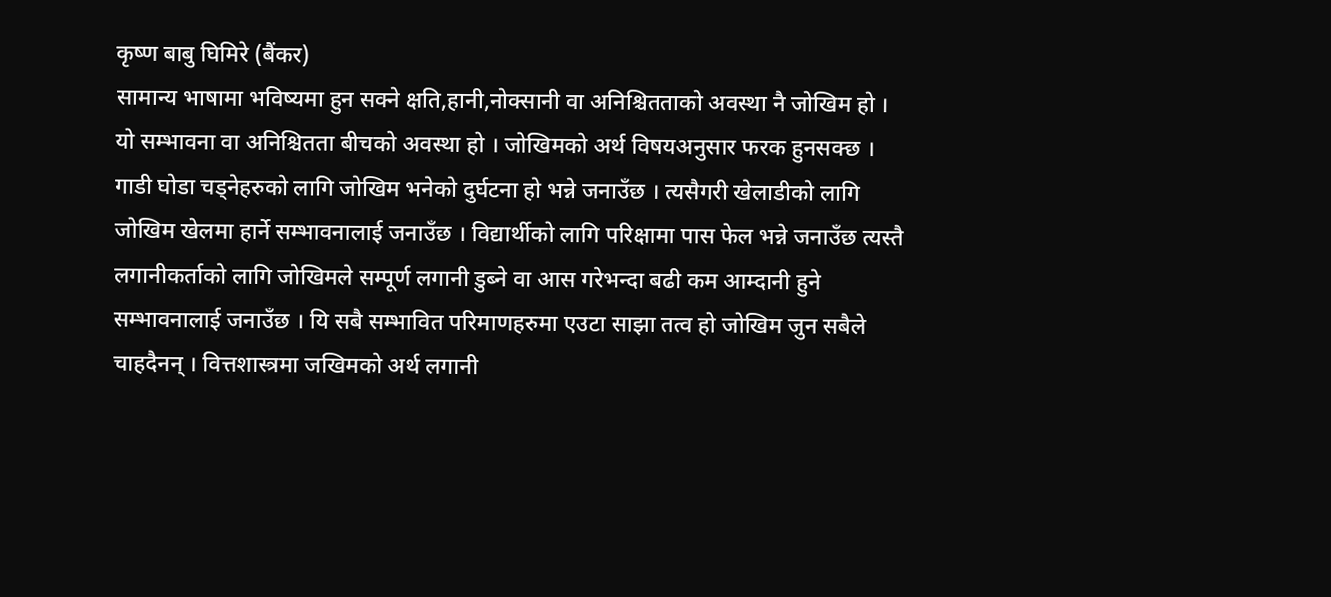कृष्ण बाबु घिमिरे (बैंकर)
सामान्य भाषामा भविष्यमा हुन सक्ने क्षति,हानी,नोक्सानी वा अनिश्चितताको अवस्था नै जोखिम हो । यो सम्भावना वा अनिश्चितता बीचको अवस्था हो । जोखिमको अर्थ विषयअनुसार फरक हुनसक्छ । गाडी घोडा चड्नेहरुको लागि जोखिम भनेको दुर्घटना हो भन्ने जनाउँछ । त्यसैगरी खेलाडीको लागि जोखिम खेलमा हार्ने सम्भावनालाई जनाउँछ । विद्यार्थीको लागि परिक्षामा पास फेल भन्ने जनाउँछ त्यस्तै लगानीकर्ताको लागि जोखिमले सम्पूर्ण लगानी डुब्ने वा आस गरेभन्दा बढी कम आम्दानी हुने सम्भावनालाई जनाउँछ । यि सबै सम्भावित परिमाणहरुमा एउटा साझा तत्व हो जोखिम जुन सबैले चाहदैनन् । वित्तशास्त्रमा जखिमको अर्थ लगानी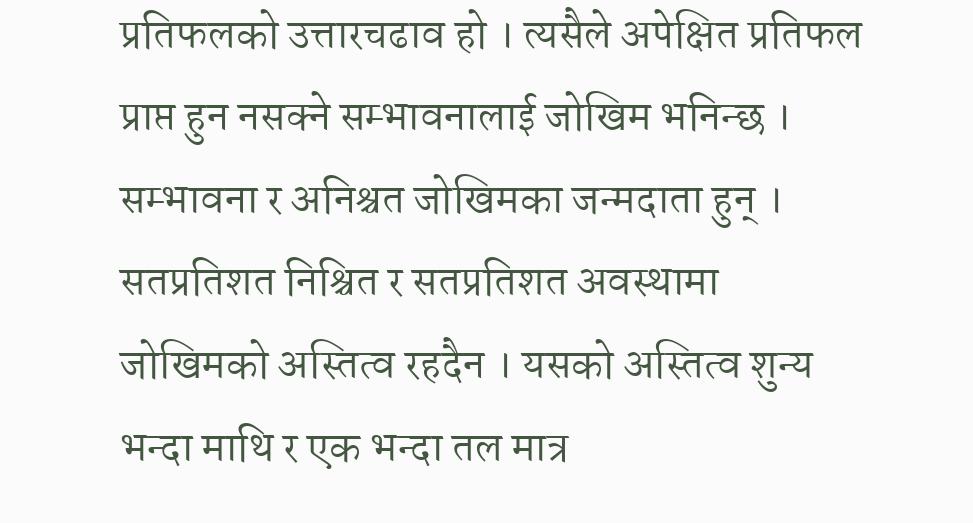प्रतिफलको उत्तारचढाव हो । त्यसैले अपेक्षित प्रतिफल प्राप्त हुन नसक्ने सम्भावनालाई जोखिम भनिन्छ । सम्भावना र अनिश्चत जोखिमका जन्मदाता हुन् । सतप्रतिशत निश्चित र सतप्रतिशत अवस्थामा जोखिमको अस्तित्व रहदैन । यसको अस्तित्व शुन्य भन्दा माथि र एक भन्दा तल मात्र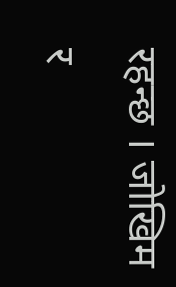रहन्छ । जोखिम र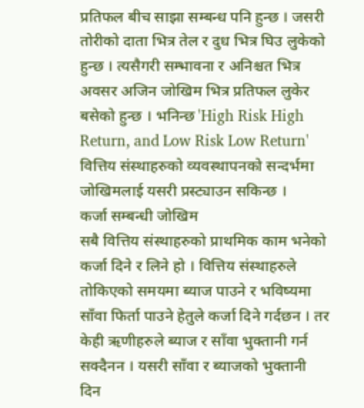प्रतिफल बीच साझा सम्बन्ध पनि हुन्छ । जसरी तोरीको दाता भित्र तेल र दुध भित्र घिउ लुकेको हुन्छ । त्यसैगरी सम्भावना र अनिश्चत भित्र अवसर अजिन जोखिम भित्र प्रतिफल लुकेर बसेको हुन्छ । भनिन्छ 'High Risk High Return, and Low Risk Low Return'
वित्तिय संस्थाहरुको व्यवस्थापनको सन्दर्भमा जोखिमलाई यसरी प्रस्ट्याउन सकिन्छ ।
कर्जा सम्बन्धी जोखिम
सबै वित्तिय संस्थाहरुको प्राथमिक काम भनेको कर्जा दिने र लिने हो । वित्तिय संस्थाहरुले तोकिएको समयमा ब्याज पाउने र भविष्यमा साँवा फिर्ता पाउने हेतुले कर्जा दिने गर्दछन । तर केही ऋणीहरुले ब्याज र साँवा भुक्तानी गर्न सक्दैनन । यसरी साँवा र ब्याजको भुक्तानी दिन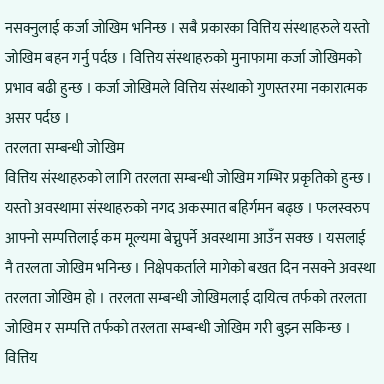नसक्नुलाई कर्जा जोखिम भनिन्छ । सबै प्रकारका वित्तिय संस्थाहरुले यस्तो जोखिम बहन गर्नु पर्दछ । वित्तिय संस्थाहरुको मुनाफामा कर्जा जोखिमको प्रभाव बढी हुन्छ । कर्जा जोखिमले वित्तिय संस्थाको गुणस्तरमा नकारात्मक असर पर्दछ ।
तरलता सम्बन्धी जोखिम
वित्तिय संस्थाहरुको लागि तरलता सम्बन्धी जोखिम गम्भिर प्रकृतिको हुन्छ । यस्तो अवस्थामा संस्थाहरुको नगद अकस्मात बहिर्गमन बढ्छ । फलस्वरुप आफ्नो सम्पत्तिलाई कम मूल्यमा बेच्नुपर्ने अवस्थामा आउँन सक्छ । यसलाई नै तरलता जोखिम भनिन्छ । निक्षेपकर्ताले मागेको बखत दिन नसक्ने अवस्था तरलता जोखिम हो । तरलता सम्बन्धी जोखिमलाई दायित्व तर्फको तरलता जोखिम र सम्पत्ति तर्फको तरलता सम्बन्धी जोखिम गरी बुझ्न सकिन्छ । वित्तिय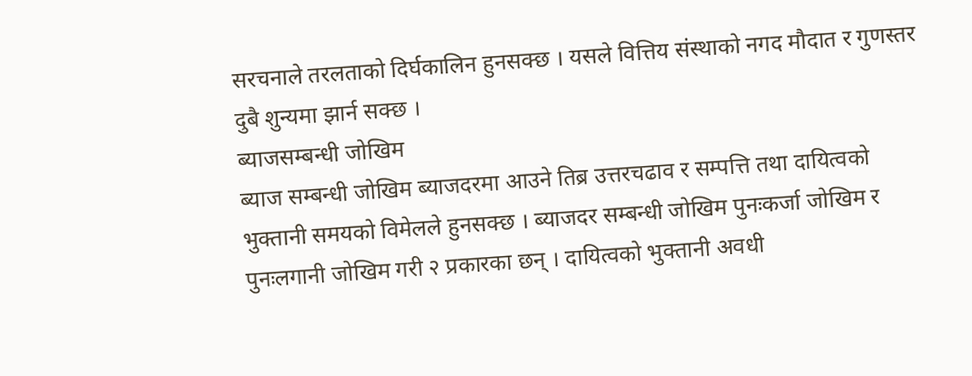सरचनाले तरलताको दिर्घकालिन हुनसक्छ । यसले वित्तिय संस्थाको नगद मौदात र गुणस्तर दुबै शुन्यमा झार्न सक्छ ।
ब्याजसम्बन्धी जोखिम
ब्याज सम्बन्धी जोखिम ब्याजदरमा आउने तिब्र उत्तरचढाव र सम्पत्ति तथा दायित्वको भुक्तानी समयको विमेलले हुनसक्छ । ब्याजदर सम्बन्धी जोखिम पुनःकर्जा जोखिम र पुनःलगानी जोखिम गरी २ प्रकारका छन् । दायित्वको भुक्तानी अवधी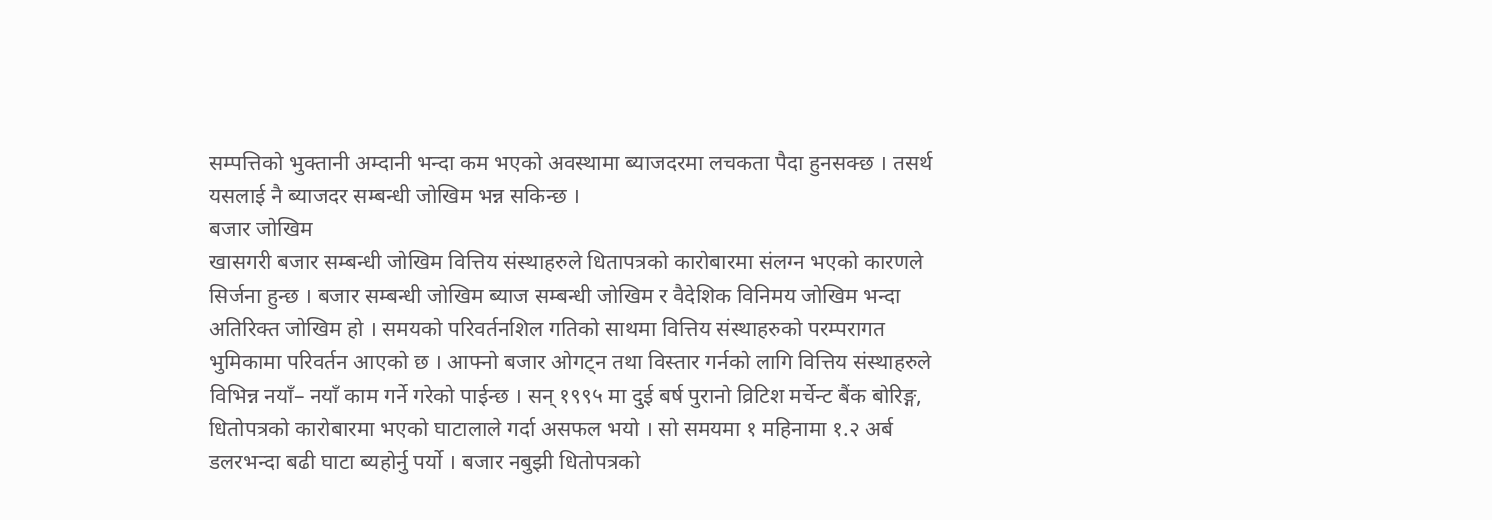सम्पत्तिको भुक्तानी अम्दानी भन्दा कम भएको अवस्थामा ब्याजदरमा लचकता पैदा हुनसक्छ । तसर्थ यसलाई नै ब्याजदर सम्बन्धी जोखिम भन्न सकिन्छ ।
बजार जोखिम
खासगरी बजार सम्बन्धी जोखिम वित्तिय संस्थाहरुले धितापत्रको कारोबारमा संलग्न भएको कारणले सिर्जना हुन्छ । बजार सम्बन्धी जोखिम ब्याज सम्बन्धी जोखिम र वैदेशिक विनिमय जोखिम भन्दा अतिरिक्त जोखिम हो । समयको परिवर्तनशिल गतिको साथमा वित्तिय संस्थाहरुको परम्परागत भुमिकामा परिवर्तन आएको छ । आफ्नो बजार ओगट्न तथा विस्तार गर्नको लागि वित्तिय संस्थाहरुले विभिन्न नयाँ– नयाँ काम गर्ने गरेको पाईन्छ । सन् १९९५ मा दुई बर्ष पुरानो व्रिटिश मर्चेन्ट बैंक बोरिङ्ग, धितोपत्रको कारोबारमा भएको घाटालाले गर्दा असफल भयो । सो समयमा १ महिनामा १.२ अर्ब डलरभन्दा बढी घाटा ब्यहोर्नु पर्यो । बजार नबुझी धितोपत्रको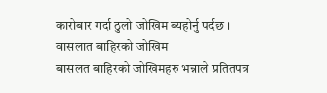कारोबार गर्दा ठुलो जोखिम ब्यहोर्नु पर्दछ ।
वासलात बाहिरको जोखिम
बासलत बाहिरको जोखिमहरु भन्नाले प्रतितपत्र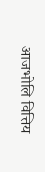आजभोलि वित्तिय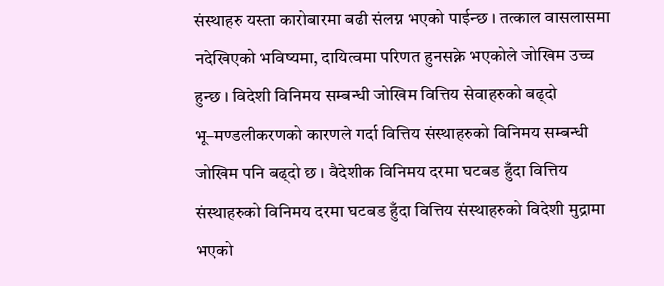संस्थाहरु यस्ता कारोबारमा बढी संलग्न भएको पाईन्छ । तत्काल वासलासमा नदेखिएको भविष्यमा, दायित्वमा परिणत हुनसक्ने भएकोले जोखिम उच्च हुन्छ । विदेशी विनिमय सम्बन्धी जोखिम वित्तिय सेवाहरुको बढ्दो भू–मण्डलीकरणको कारणले गर्दा वित्तिय संस्थाहरुको विनिमय सम्बन्धी जोखिम पनि बढ्दो छ । वैदेशीक विनिमय दरमा घटबड हुँदा वित्तिय संस्थाहरुको विनिमय दरमा घटबड हुँदा वित्तिय संस्थाहरुको विदेशी मुद्रामा भएको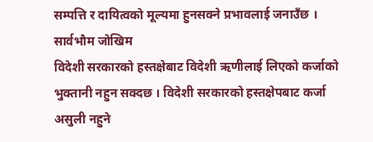सम्पत्ति र दायित्वको मूल्यमा हुनसक्ने प्रभावलाई जनाउँछ ।
सार्वभौम जोखिम
विदेशी सरकारको हस्तक्षेबाट विदेशी ऋणीलाई लिएको कर्जाको भुक्तानी नहुन सक्दछ । विदेशी सरकारको हस्तक्षेपबाट कर्जा असुली नहुने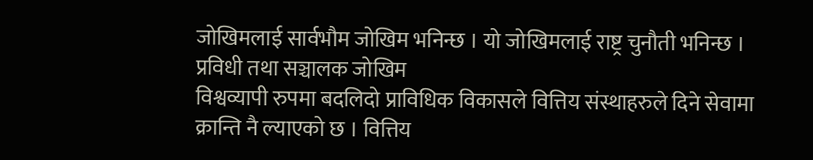जोखिमलाई सार्वभौम जोखिम भनिन्छ । यो जोखिमलाई राष्ट्र चुनौती भनिन्छ ।
प्रविधी तथा सञ्चालक जोखिम
विश्वव्यापी रुपमा बदलिदो प्राविधिक विकासले वित्तिय संस्थाहरुले दिने सेवामा क्रान्ति नै ल्याएको छ । वित्तिय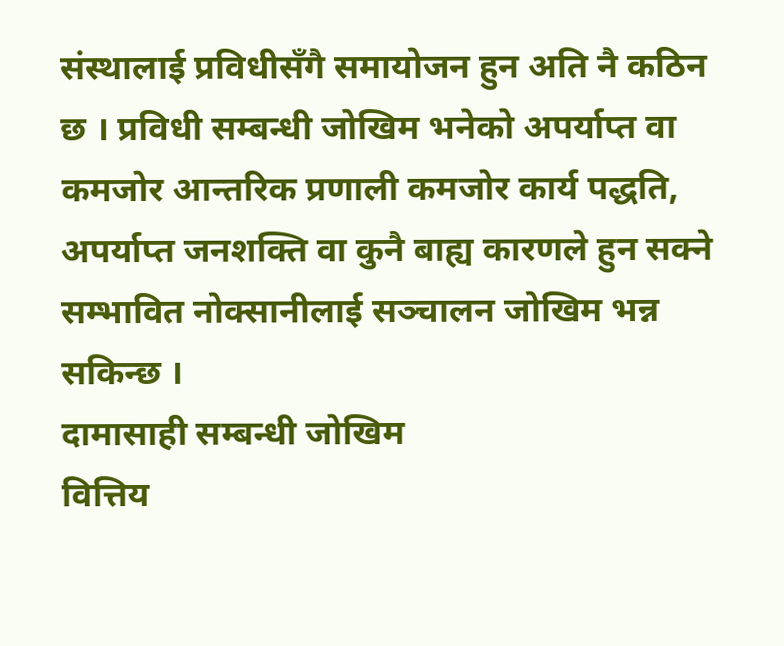संस्थालाई प्रविधीसँगै समायोजन हुन अति नै कठिन छ । प्रविधी सम्बन्धी जोखिम भनेको अपर्याप्त वा कमजोर आन्तरिक प्रणाली कमजोर कार्य पद्धति, अपर्याप्त जनशक्ति वा कुनै बाह्य कारणले हुन सक्ने सम्भावित नोक्सानीलाई सञ्चालन जोखिम भन्न सकिन्छ ।
दामासाही सम्बन्धी जोखिम
वित्तिय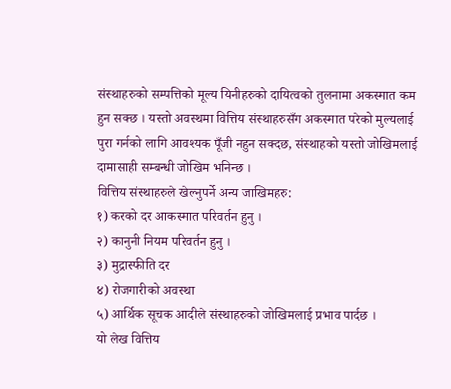संस्थाहरुको सम्पत्तिको मूल्य यिनीहरुको दायित्वको तुलनामा अकस्मात कम हुन सक्छ । यस्तो अवस्थमा वित्तिय संस्थाहरुसँग अकस्मात परेको मुल्यलाई पुरा गर्नको लागि आवश्यक पूँजी नहुन सक्दछ, संस्थाहको यस्तो जोखिमलाई दामासाही सम्बन्धी जोखिम भनिन्छ ।
वित्तिय संस्थाहरुले खेल्नुपर्ने अन्य जाखिमहरु:
१) करको दर आकस्मात परिवर्तन हुनु ।
२) कानुनी नियम परिवर्तन हुनु ।
३) मुद्रास्फीति दर
४) रोजगारीको अवस्था
५) आर्थिक सूचक आदीले संस्थाहरुको जोखिमलाई प्रभाव पार्दछ ।
यो लेख वित्तिय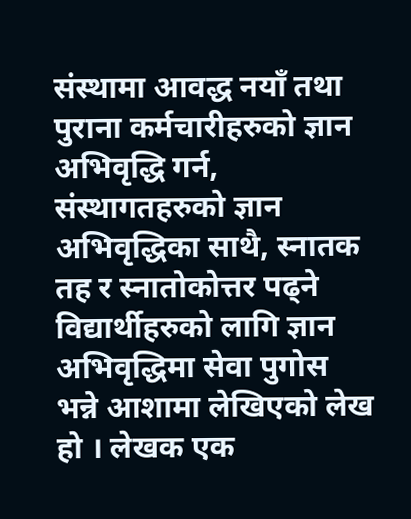संस्थामा आवद्ध नयाँ तथा पुराना कर्मचारीहरुको ज्ञान अभिवृद्धि गर्न, संस्थागतहरुको ज्ञान अभिवृद्धिका साथै, स्नातक तह र स्नातोकोत्तर पढ्ने विद्यार्थीहरुको लागि ज्ञान अभिवृद्धिमा सेवा पुगोस भन्ने आशामा लेखिएको लेख हो । लेखक एक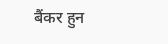बैंकर हुन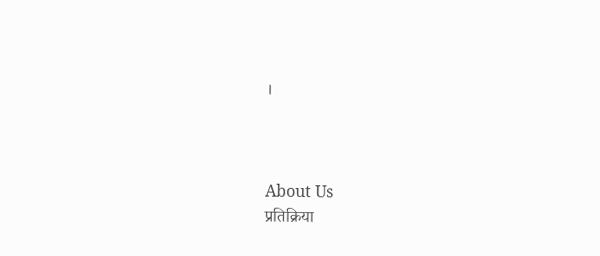।



About Us
प्रतिक्रिया